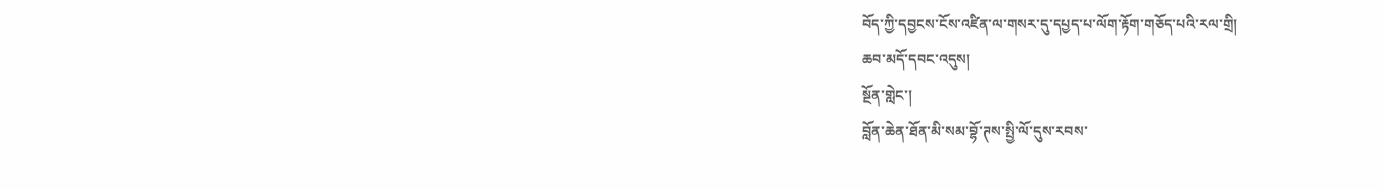བོད་ཀྱི་དབྱངས་ངོས་འཛིན་ལ་གསར་དུ་དཔྱད་པ་ལོག་རྟོག་གཅོད་པའི་རལ་གྲི།
ཆབ་མདོ་དབང་འདུས།
སྔོན་གླེང་།
བློན་ཆེན་ཐོན་མི་སམ་བྷོ་ཊས་སྤྱི་ལོ་དུས་རབས་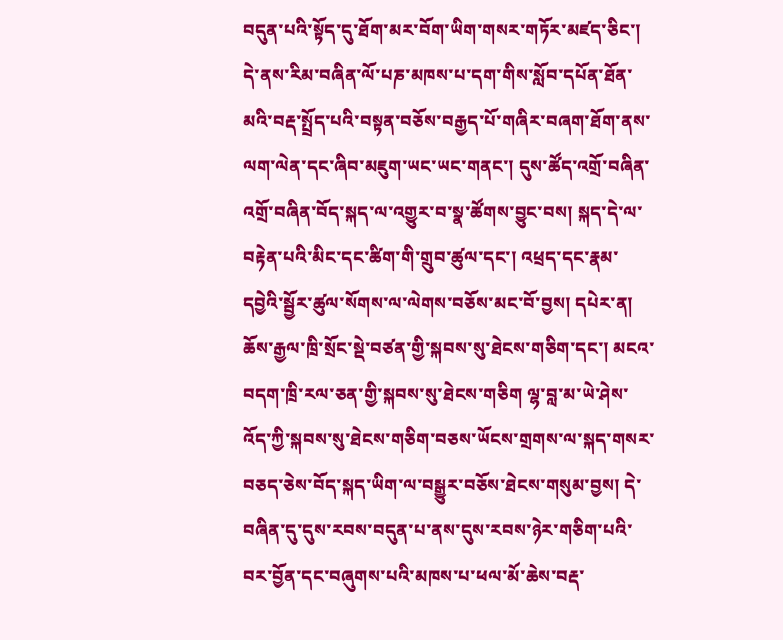བདུན་པའི་སྟོད་དུ་ཐོག་མར་བོག་ཡིག་གསར་གཏོར་མཛད་ཅིང་། དེ་ནས་རིམ་བཞིན་ལོ་པཎ་མཁས་པ་དག་གིས་སློབ་དཔོན་ཐོན་མའི་བརྡ་སྤྲོད་པའི་བསྟན་བཅོས་བརྒྱད་པོ་གཞིར་བཞག་ཐོག་ནས་ལག་ལེན་དང་ཞིབ་མཇུག་ཡང་ཡང་གནང་། དུས་ཚོད་འགྲོ་བཞིན་འགྲོ་བཞིན་བོད་སྐད་ལ་འགྱུར་བ་སྣ་ཚོགས་བྱུང་བས། སྐད་དེ་ལ་བརྟེན་པའི་མིང་དང་ཚིག་གི་གྲུབ་ཚུལ་དང་། འཕྲད་དང་རྣམ་དབྱེའི་སྦྱོར་ཚུལ་སོགས་ལ་ལེགས་བཅོས་མང་བོ་བྱས། དཔེར་ན། ཆོས་རྒྱལ་ཁྲི་སྲོང་སྡེ་བཙན་གྱི་སྐབས་སུ་ཐེངས་གཅིག་དང་། མངའ་བདག་ཁྲི་རལ་ཅན་གྱི་སྐབས་སུ་ཐེངས་གཅིག ལྷ་བླ་མ་ཡེ་ཤེས་འོད་ཀྱི་སྐབས་སུ་ཐེངས་གཅིག་བཅས་ཡོངས་གྲགས་ལ་སྐད་གསར་བཅད་ཅེས་བོད་སྐད་ཡིག་ལ་བསྒྱུར་བཅོས་ཐེངས་གསུམ་བྱས། དེ་བཞིན་དུ་དུས་རབས་བདུན་པ་ནས་དུས་རབས་ཉེར་གཅིག་པའི་བར་བྱོན་དང་བཞུགས་པའི་མཁས་པ་ཕལ་མོ་ཆེས་བརྡ་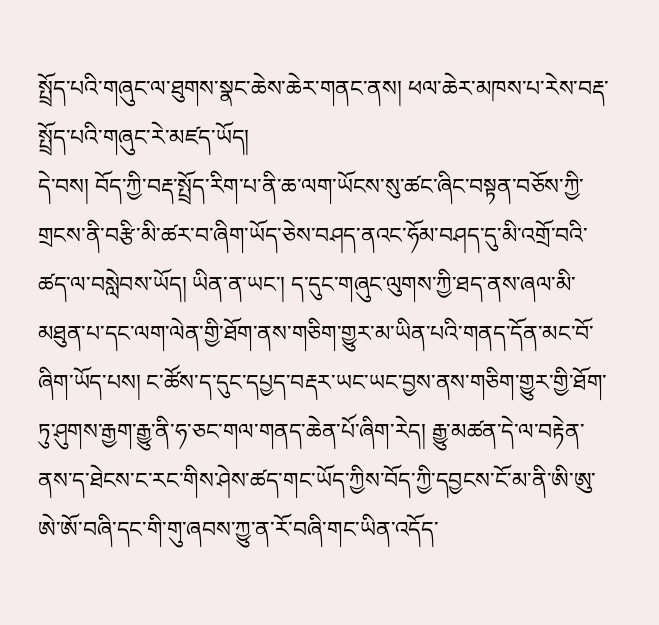སྤྲོད་པའི་གཞུང་ལ་ཐུགས་སྣང་ཆེས་ཆེར་གནང་ནས། ཕལ་ཆེར་མཁས་པ་རེས་བརྡ་སྤྲོད་པའི་གཞུང་རེ་མཛད་ཡོད།
དེ་བས། བོད་ཀྱི་བརྡ་སྤྲོད་རིག་པ་ནི་ཆ་ལག་ཡོངས་སུ་ཚང་ཞིང་བསྟན་བཅོས་ཀྱི་གྲངས་ནི་བརྩི་མི་ཚར་བ་ཞིག་ཡོད་ཅེས་བཤད་ནའང་ཧོམ་བཤད་དུ་མི་འགྲོ་བའི་ཚད་ལ་བསླེབས་ཡོད། ཡིན་ན་ཡང་། ད་དུང་གཞུང་ལུགས་ཀྱི་ཐད་ནས་ཞལ་མི་མཐུན་པ་དང་ལག་ལེན་གྱི་ཐོག་ནས་གཅིག་གྱུར་མ་ཡིན་པའི་གནད་དོན་མང་བོ་ཞིག་ཡོད་པས། ང་ཚོས་ད་དུང་དཔྱད་བརྡར་ཡང་ཡང་བྱས་ནས་གཅིག་གྱུར་གྱི་ཐོག་ཏུ་ཤུགས་རྒྱག་རྒྱུ་ནི་ཧ་ཅང་གལ་གནད་ཆེན་པོ་ཞིག་རེད། རྒྱུ་མཚན་དེ་ལ་བརྟེན་ནས་ད་ཐེངས་ང་རང་གིས་ཤེས་ཚད་གང་ཡོད་ཀྱིས་བོད་ཀྱི་དབྱངས་ངོ་མ་ནི་ཨི་ཨུ་ཨེ་ཨོ་བཞི་དང་གི་གུ་ཞབས་ཀྱུ་ན་རོ་བཞི་གང་ཡིན་འདོད་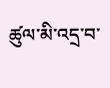ཚུལ་མི་འདྲ་བ་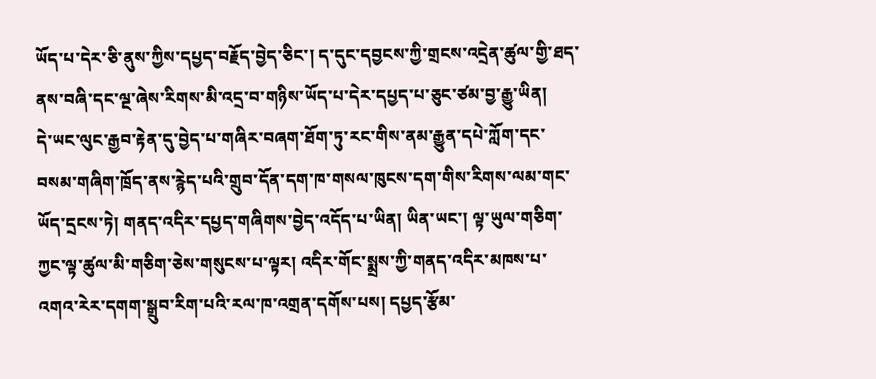ཡོད་པ་དེར་ཅི་ནུས་ཀྱིས་དཔྱད་བརྗོད་བྱེད་ཅིང་། ད་དུང་དབྱངས་ཀྱི་གྲངས་འདྲེན་ཚུལ་གྱི་ཐད་ནས་བཞི་དང་ལྔ་ཞེས་རིགས་མི་འདྲ་བ་གཉིས་ཡོད་པ་དེར་དཔྱད་པ་ཅུང་ཙམ་བྱ་རྒྱུ་ཡིན།
དེ་ཡང་ལུང་རྒྱབ་རྟེན་དུ་བྱེད་པ་གཞིར་བཞག་ཐོག་ཏུ་རང་གིས་ནམ་རྒྱུན་དཔེ་ཀློག་དང་བསམ་གཞིག་ཁྲོད་ནས་རྙེད་པའི་གྲུབ་དོན་དག་ཁ་གསལ་ཁུངས་དག་གིས་རིགས་ལམ་གང་ཡོད་དྲངས་ཏེ། གནད་འདིར་དཔྱད་གཞིགས་བྱེད་འདོད་པ་ཡིན། ཡིན་ཡང་། ལྟ་ཡུལ་གཅིག་ཀྱང་ལྟ་ཚུལ་མི་གཅིག་ཅེས་གསུངས་པ་ལྟར། འདིར་གོང་སྨྲས་ཀྱི་གནད་འདིར་མཁས་པ་འགའ་རེར་དགག་སྒྲུབ་རིག་པའི་རལ་ཁ་འགྲན་དགོས་པས། དཔྱད་རྩོམ་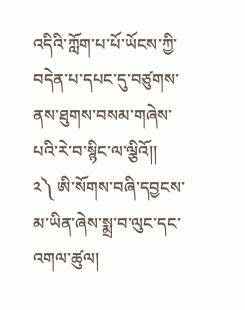འདིའི་ཀློག་པ་པོ་ཡོངས་ཀྱི་བདེན་པ་དཔང་དུ་བཙུགས་ནས་ཐུགས་བསམ་གཞེས་པའི་རེ་བ་སྙིང་ལ་ལྕིའོ།།
༢༽ ཨི་སོགས་བཞི་དབྱངས་མ་ཡིན་ཞེས་སྨྲ་བ་ལུང་དང་འགལ་ཚུལ།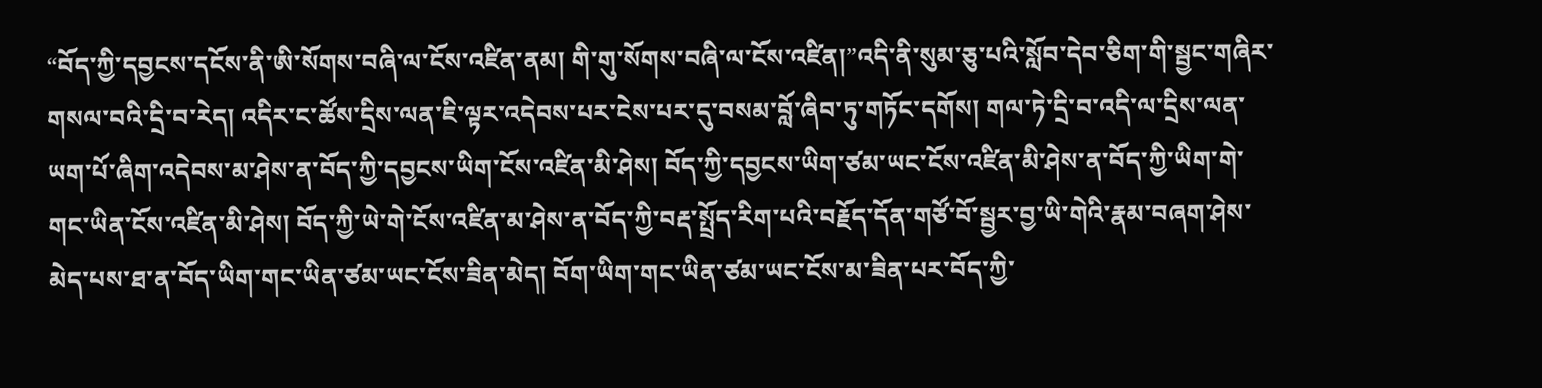“བོད་ཀྱི་དབྱངས་དངོས་ནི་ཨི་སོགས་བཞི་ལ་ངོས་འཛིན་ནམ། གི་གུ་སོགས་བཞི་ལ་ངོས་འཛིན།”འདི་ནི་སུམ་ཅུ་པའི་སློབ་དེབ་ཅིག་གི་སྦྱང་གཞིར་གསལ་བའི་དྲི་བ་རེད། འདིར་ང་ཚོས་དྲིས་ལན་ཇི་ལྟར་འདེབས་པར་ངེས་པར་དུ་བསམ་བློ་ཞིབ་ཏུ་གཏོང་དགོས། གལ་ཏེ་དྲི་བ་འདི་ལ་དྲིས་ལན་ཡག་པོ་ཞིག་འདེབས་མ་ཤེས་ན་བོད་ཀྱི་དབྱངས་ཡིག་ངོས་འཛིན་མི་ཤེས། བོད་ཀྱི་དབྱངས་ཡིག་ཙམ་ཡང་ངོས་འཛིན་མི་ཤེས་ན་བོད་ཀྱི་ཡིག་གེ་གང་ཡིན་ངོས་འཛིན་མི་ཤེས། བོད་ཀྱི་ཡེ་གེ་ངོས་འཛིན་མ་ཤེས་ན་བོད་ཀྱི་བརྡ་སྤྲོད་རིག་པའི་བརྗོད་དོན་གཙོ་བོ་སྦྱར་བྱ་ཡི་གེའི་རྣམ་བཞག་ཤེས་མེད་པས་ཐ་ན་བོད་ཡིག་གང་ཡིན་ཙམ་ཡང་ངོས་ཟིན་མེད། བོག་ཡིག་གང་ཡིན་ཙམ་ཡང་ངོས་མ་ཟིན་པར་བོད་ཀྱི་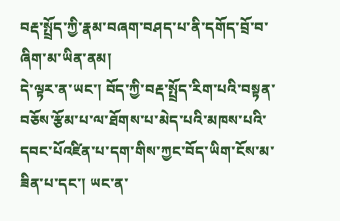བརྡ་སྤྲོད་ཀྱི་རྣམ་བཞག་བཤད་པ་ནི་དགོད་བྲོ་བ་ཞིག་མ་ཡིན་ནམ།
དེ་ལྟར་ན་ཡང་། བོད་ཀྱི་བརྡ་སྤྲོད་རིག་པའི་བསྟན་བཅོས་རྩོམ་པ་ལ་ཐོགས་པ་མེད་པའི་མཁས་པའི་དབང་པོའཛིན་པ་དག་གིས་ཀྱང་བོད་ཡིག་ངོས་མ་ཟིན་པ་དང་། ཡང་ན་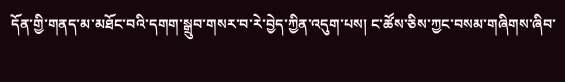དོན་གྱི་གནད་མ་མཐོང་བའི་དགག་སྒྲུབ་གསར་བ་རེ་བྱེད་ཀྱིན་འདུག་པས། ང་ཚོས་ཅིས་ཀྱང་བསམ་གཞིགས་ཞིབ་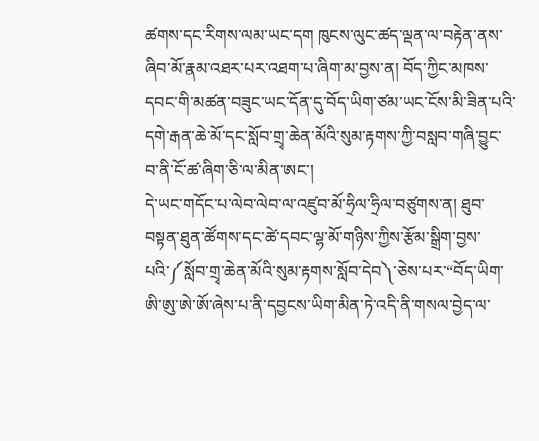ཚགས་དང་རིགས་ལམ་ཡང་དག ཁུངས་ལུང་ཚད་ལྡན་ལ་བརྟེན་ནས་ཞིབ་མོ་རྣམ་འཐར་པར་འཐག་པ་ཞིག་མ་བྱས་ན། བོད་ཀྱིང་མཁས་དབང་གི་མཚན་བཟུང་ཡང་དོན་དུ་བོད་ཡིག་ཙམ་ཡང་ངོས་མི་ཟིན་པའི་དགེ་རྒན་ཆེ་མོ་དང་སློབ་གྲྭ་ཆེན་མོའི་སུམ་རྟགས་ཀྱི་བསླབ་གཞི་བྱུང་བ་ནི་ངོ་ཚ་ཞིག་ཅི་ལ་མིན་ཨང་།
དེ་ཡང་གདོང་པ་ལེབ་ལེབ་ལ་འཛུབ་མོ་ཧྲིལ་ཧྲིལ་བཙུགས་ན། ཐུབ་བསྟན་ཐུན་ཚོགས་དང་ཚེ་དབང་ལྷ་མོ་གཉིས་ཀྱིས་རྩོམ་སྒྲིག་བྱས་པའི་༼སློབ་གྲྭ་ཆེན་མོའི་སུམ་རྟགས་སློབ་དེབ༽་ཅེས་པར་“བོད་ཡིག་ཨི་ཨུ་ཨེ་ཨོ་ཞེས་པ་ནི་དབྱངས་ཡིག་མིན་ཏེ་འདི་ནི་གསལ་བྱེད་ལ་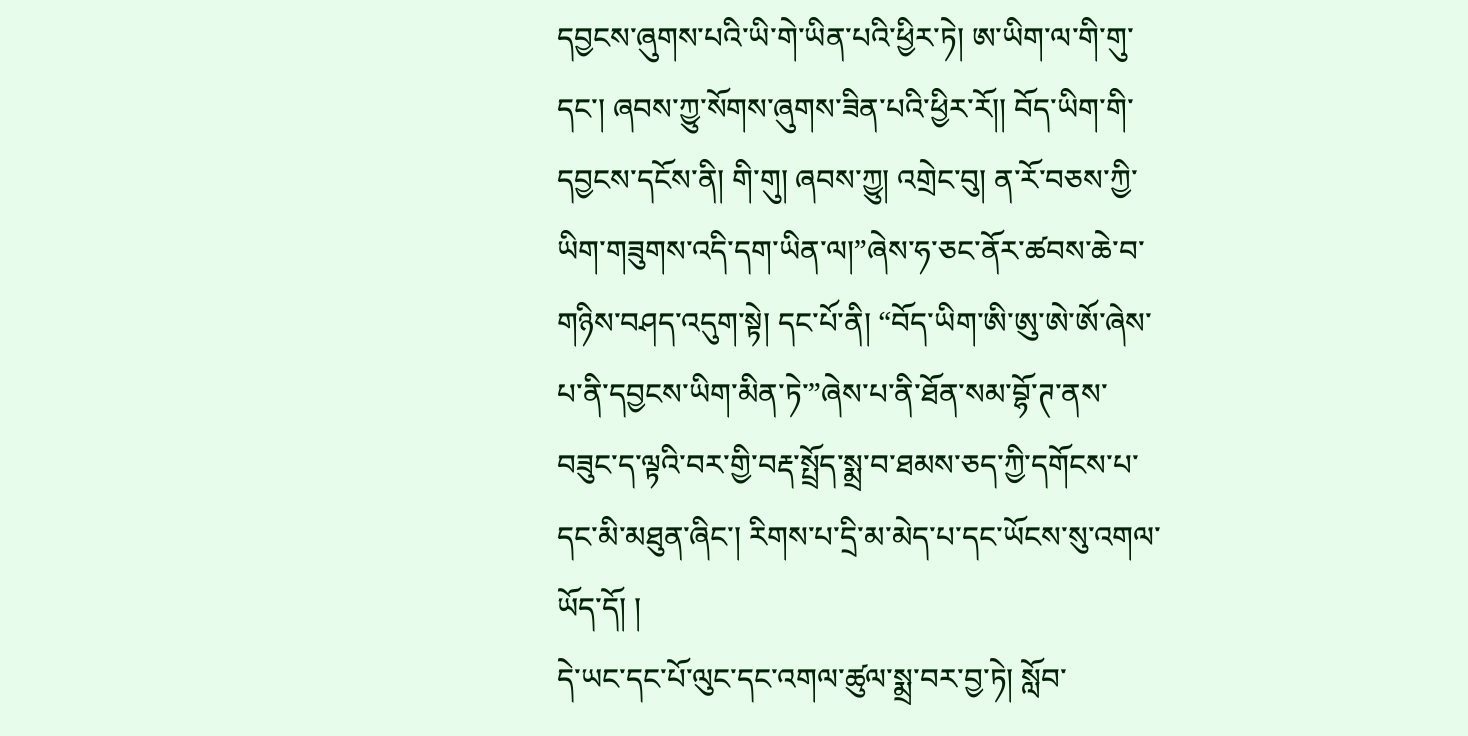དབྱངས་ཞུགས་པའི་ཡི་གེ་ཡིན་པའི་ཕྱིར་ཏེ། ཨ་ཡིག་ལ་གི་གུ་དང་། ཞབས་ཀྱུ་སོགས་ཞུགས་ཟིན་པའི་ཕྱིར་རོ།། བོད་ཡིག་གི་དབྱངས་དངོས་ནི། གི་གུ། ཞབས་ཀྱུ། འགྲེང་བུ། ན་རོ་བཅས་ཀྱི་ཡིག་གཟུགས་འདི་དག་ཡིན་ལ།”ཞེས་ཧ་ཅང་ནོར་ཚབས་ཆེ་བ་གཉིས་བཤད་འདུག་སྟེ། དང་པོ་ནི། “བོད་ཡིག་ཨི་ཨུ་ཨེ་ཨོ་ཞེས་པ་ནི་དབྱངས་ཡིག་མིན་ཏེ་”ཞེས་པ་ནི་ཐོན་སམ་བྷོ་ཊ་ནས་བཟུང་ད་ལྟའི་བར་གྱི་བརྡ་སྤྲོད་སྨྲ་བ་ཐམས་ཅད་ཀྱི་དགོངས་པ་དང་མི་མཐུན་ཞིང་། རིགས་པ་དྲི་མ་མེད་པ་དང་ཡོངས་སུ་འགལ་ཡོད་དོ། །
དེ་ཡང་དང་པོ་ལུང་དང་འགལ་ཚུལ་སྨྲ་བར་བྱ་ཏེ། སློབ་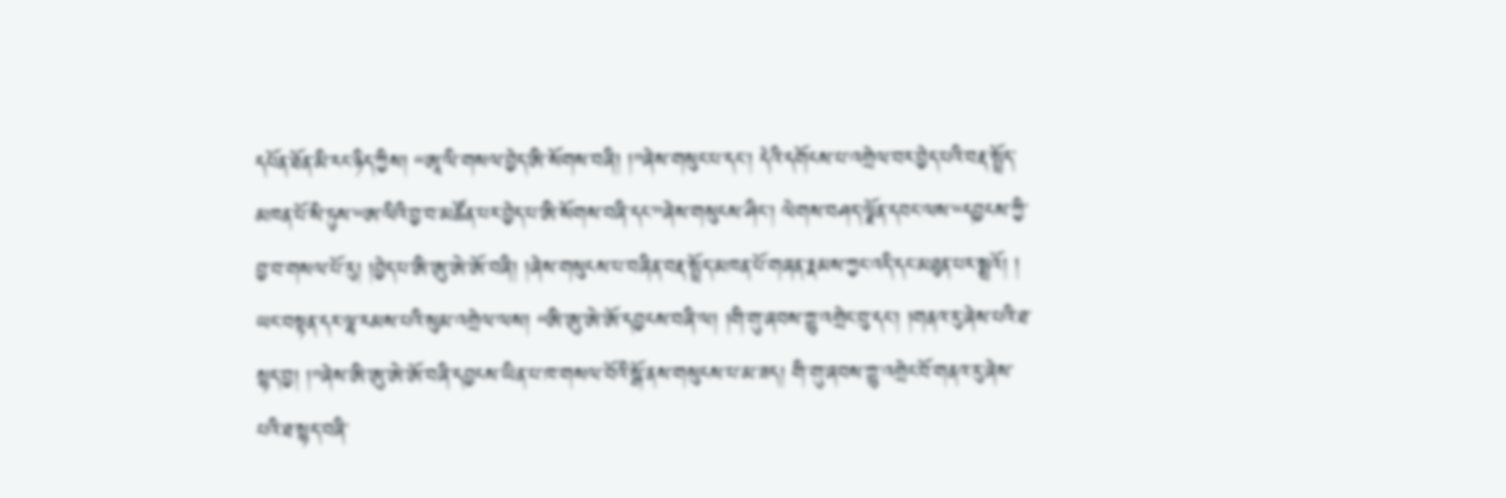དཔོན་ཐོན་མི་རང་ཉིད་ཀྱིས། “ཨཱ་ལི་གསལ་བྱེད་ཨི་སོགས་བཞི། །”ཞེས་གསུང་པ་དང་། དེའི་དགོངས་པ་འགྲེལ་བར་བྱེད་པའི་བརྡ་སྤྲོད་མཁན་པོ་སི་ཏུས་“ཨ་ལིའི་བྱ་བ་མཚོན་པར་བྱེད་པ་ཨི་སོགས་བཞི་དང་”ཞེས་གསུངས་ཤིང་། ལེགས་བཤད་ལྗོན་དབང་ལས་“དབྱངས་ཀྱི་བྱ་བ་གསལ་པོ་རུ། །བྱེད་པ་ཨི་ཨུ་ཨེ་ཨོ་བཞི། །ཞེས་གསུངས་པ་བཞིན་བརྡ་སྤྲོད་མཁན་པོ་གཞན་རྣམས་ཀྱང་འདི་དང་མཐུན་པར་སྨྲའོ། །
ཡང་བསྟན་དར་ལྷ་རམས་པའི་སུམ་འགྲེལ་ལས། “ཨི་ཨུ་ཨེ་ཨོ་དབྱངས་བཞི་ལ། །གི་གུ་ཞབས་ཀྱུ་འགྲེང་བུ་དང་། །གནའ་རུ་ཞེས་པའི་ཐ་སྙད་བྱ། །”ཞེས་ཨི་ཨུ་ཨེ་ཨོ་བཞི་དབྱངས་ཡིན་པ་ཁ་གསལ་བོའི་སྒོ་ནས་གསུངས་པ་མ་ཟད། གི་གུ་ཞབས་ཀྱུ་འགྲེང་བོ་གནའ་རུ་ཞེས་པའི་ཐ་སྙད་བཞི་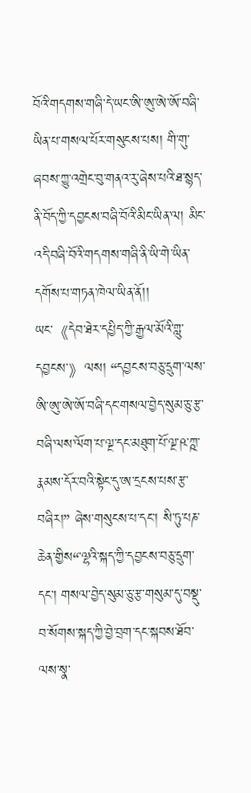བོའི་གདགས་གཞི་དེ་ཡང་ཨི་ཨུ་ཨེ་ཨོ་བཞི་ཡིན་པ་གསལ་པོར་གསུངས་པས། གི་གུ་ཞབས་ཀྱུ་འགྲེང་བུ་གནའ་རུ་ཞེས་པའི་ཐ་སྙད་ནི་བོད་ཀྱི་དབྱངས་བཞི་བོའི་མིང་ཡིན་ལ། མིང་འདི་བཞི་བོའི་གདགས་གཞི་ནི་ཡི་གེ་ཡིན་དགོས་པ་གཏན་ཁེལ་ཡིན་ནོ།།
ཡང་《དེབ་ཐེར་དཔྱིད་ཀྱི་རྒྱལ་མོའི་གླུ་དབྱངས་》ལས། “དབྱངས་བཅུ་དྲུག་ལས་ཨི་ཨུ་ཨེ་ཨོ་བཞི་དང་གསལ་བྱེད་སུམ་ཅུ་རྩ་བཞི་ལས་ལོག་པ་ལྔ་དང་མཐུག་པོ་ལྔ་ཥ་ཀྵ་རྣམས་དོར་བའི་སྟེང་དུ་ཨ་དྲངས་པས་རྩ་བཞིར།” ཞེས་གསུངས་པ་དང་། སི་ཏུ་པཎ་ཆེན་གྱིས“་ལྷའི་སྐད་ཀྱི་དབྱངས་བཅུ་དྲུག་དང་། གསལ་བྱེད་སུམ་ཅུ་རྩ་གསུམ་དུ་བསྡུ་བ་སོགས་སྐད་ཀྱི་བྱེ་བྲག་དང་སྐབས་ཐོབ་ལས་སྣ་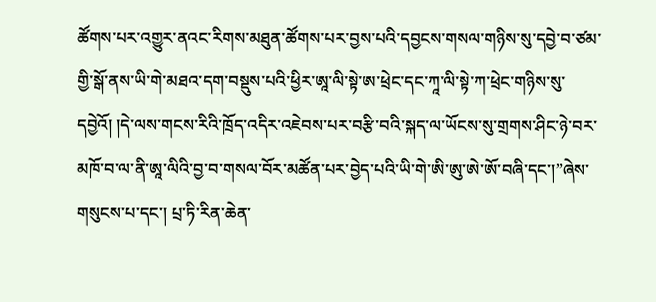ཚོགས་པར་འགྱུར་ནའང་རིགས་མཐུན་ཚོགས་པར་བྱས་པའི་དབྱངས་གསལ་གཉིས་སུ་དབྱེ་བ་ཙམ་གྱི་སྒོ་ནས་ཡི་གེ་མཐའ་དག་བསྡུས་པའི་ཕྱིར་ཨཱ་ལི་སྟེ་ཨ་ཕྲེང་དང་ཀཱ་ལི་སྟེ་ཀ་ཕྲེང་གཉིས་སུ་དབྱེའོ། །དེ་ལས་གངས་རིའི་ཁྲོད་འདིར་འཇེབས་པར་བརྩི་བའི་སྐད་ལ་ཡོངས་སུ་གྲགས་ཤིང་ཉེ་བར་མཁོ་བ་ལ་ནི་ཨཱ་ལིའི་བྱ་བ་གསལ་བོར་མཚོན་པར་བྱེད་པའི་ཡི་གེ་ཨི་ཨུ་ཨེ་ཨོ་བཞི་དང་།”ཞེས་གསུངས་པ་དང་། པྲ་ཏི་རིན་ཆེན་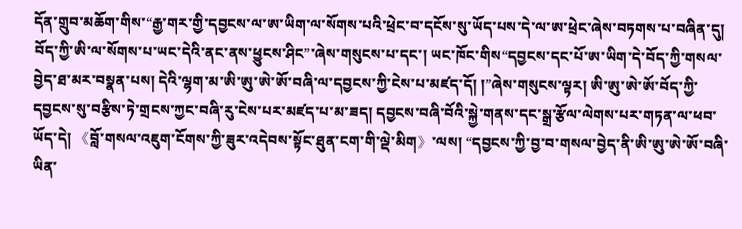དོན་གྲུབ་མཆོག་གིས་“རྒྱ་གར་གྱི་དབྱངས་ལ་ཨ་ཡིག་ལ་སོགས་པའི་ཕྲེང་བ་དངོས་སུ་ཡོད་པས་དེ་ལ་ཨ་ཕྲེང་ཞེས་བཏགས་པ་བཞིན་དུ། བོད་ཀྱི་ཨི་ལ་སོགས་པ་ཡང་དེའི་ནང་ནས་ཕྱུངས་ཤིང”་ཞེས་གསུངས་པ་དང་། ཡང་ཁོང་གིས“དབྱངས་དང་པོ་ཨ་ཡིག་དེ་བོད་ཀྱི་གསལ་བྱེད་ཐ་མར་བསྣན་པས། དེའི་ལྷག་མ་ཨི་ཨུ་ཨེ་ཨོ་བཞི་ལ་དབྱངས་ཀྱི་ངེས་པ་མཛད་དོ། །”ཞེས་གསུངས་ལྟར། ཨི་ཨུ་ཨེ་ཨོ་བོད་ཀྱི་དབྱངས་སུ་བརྩིས་ཏེ་གྲངས་ཀྱང་བཞི་རུ་ངེས་པར་མཛད་པ་མ་ཟད། དབྱངས་བཞི་བོའི་སྐྱེ་གནས་དང་སྒྲ་རྩོལ་ལེགས་པར་གཏན་ལ་ཕབ་ཡོད་དེ། 《བློ་གསལ་འཇུག་ངོགས་ཀྱི་ཟུར་འདེབས་སྟོང་ཐུན་ངག་གི་ལྡེ་མིག》་ལས། “དབྱངས་ཀྱི་བྱ་བ་གསལ་བྱེད་ནི་ཨི་ཨུ་ཨེ་ཨོ་བཞི་ཡིན་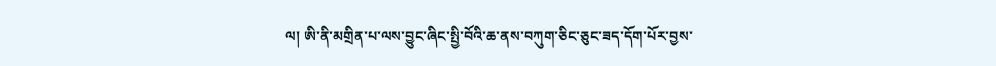ལ། ཨི་ནི་མགྲིན་པ་ལས་བྱུང་ཞིང་སྤྱི་བོའི་ཆ་ནས་བཀུག་ཅིང་ཅུང་ཟད་དོག་པོར་བྱས་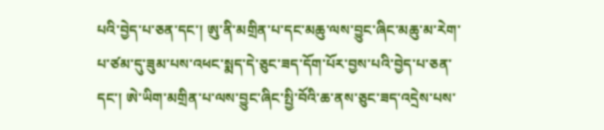པའི་བྱེད་པ་ཅན་དང་། ཨུ་ནི་མགྲིན་པ་དང་མཆུ་ལས་བྱུང་ཞིང་མཆུ་མ་རེག་པ་ཙམ་དུ་ཟུམ་པས་འཕང་སྨད་དེ་ཅུང་ཟད་དོག་པོར་བྱས་པའི་བྱེད་པ་ཅན་དང་། ཨེ་ཡིག་མགྲིན་པ་ལས་བྱུང་ཞིང་སྤྱི་བོའི་ཆ་ནས་ཅུང་ཟད་འདྲེས་པས་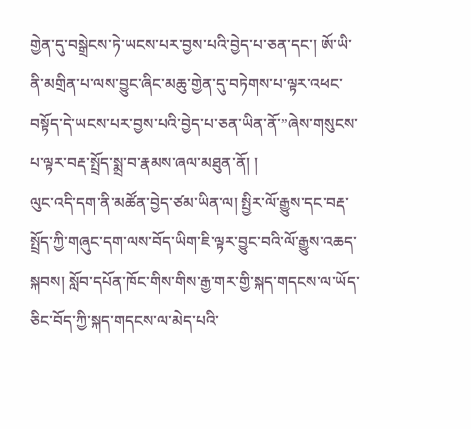གྱེན་དུ་བསྒྲེངས་ཏེ་ཡངས་པར་བྱས་པའི་བྱེད་པ་ཅན་དང་། ཨོ་ཡི་ནི་མགྲིན་པ་ལས་བྱུང་ཞིང་མཆུ་གྱེན་དུ་བཏེགས་པ་ལྟར་འཕང་བསྟོད་དེ་ཡངས་པར་བྱས་པའི་བྱེད་པ་ཅན་ཡིན་ནོ་”ཞེས་གསུངས་པ་ལྟར་བརྡ་སྤྲོད་སྨྲ་བ་རྣམས་ཞལ་མཐུན་ནོ། །
ལུང་འདི་དག་ནི་མཚོན་བྱེད་ཙམ་ཡིན་ལ། སྤྱིར་ལོ་རྒྱུས་དང་བརྡ་སྤྲོད་ཀྱི་གཞུང་དག་ལས་བོད་ཡིག་ཇི་ལྟར་བྱུང་བའི་ལོ་རྒྱུས་འཆད་སྐབས། སློབ་དཔོན་ཁོང་གིས་གིས་རྒྱ་གར་གྱི་སྐད་གདངས་ལ་ཡོད་ཅིང་བོད་ཀྱི་སྐད་གདངས་ལ་མེད་པའི་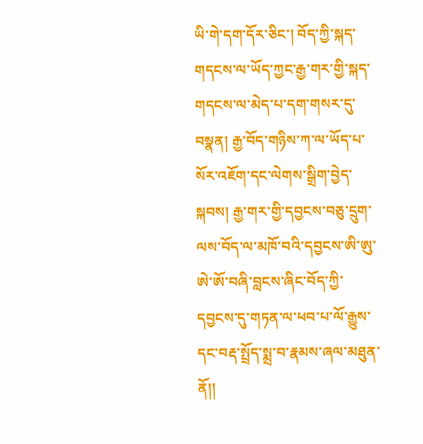ཡི་གེ་དག་དོར་ཅིང་། བོད་ཀྱི་སྐད་གདངས་ལ་ཡོད་ཀྱང་རྒྱ་གར་གྱི་སྐད་གདངས་ལ་མེད་པ་དག་གསར་དུ་བསྣན། རྒྱ་བོད་གཉིས་ཀ་ལ་ཡོད་པ་སོར་འཇོག་དང་ལེགས་སྒྲིག་བྱེད་སྐབས། རྒྱ་གར་གྱི་དབྱངས་བཅུ་དྲུག་ལས་བོད་ལ་མཁོ་བའི་དབྱངས་ཨི་ཨུ་ཨེ་ཨོ་བཞི་བླངས་ཞིང་བོད་ཀྱི་དབྱངས་དུ་གཏན་ལ་ཕབ་པ་ལོ་རྒྱུས་དང་བརྡ་སྤྲོད་སྨྲ་བ་རྣམས་ཞལ་མཐུན་ནོ།།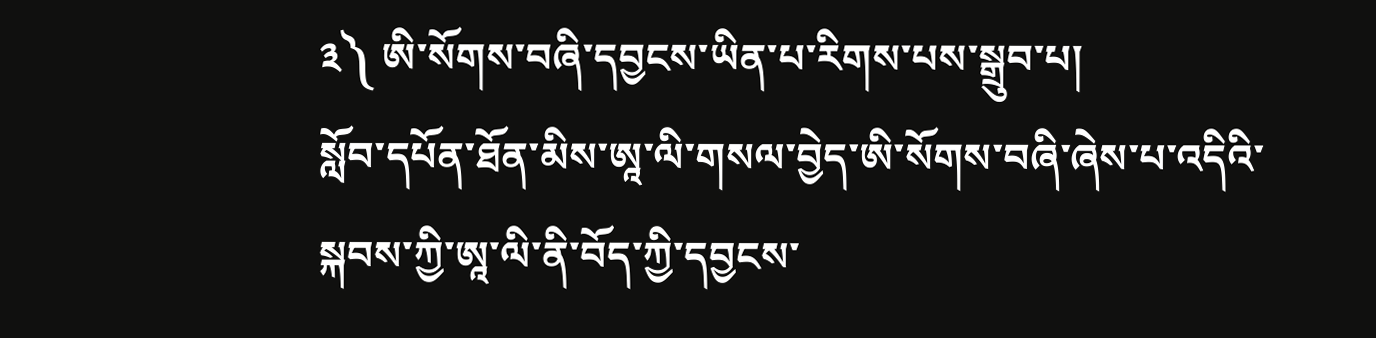༣༽ ཨི་སོགས་བཞི་དབྱངས་ཡིན་པ་རིགས་པས་སྒྲུབ་པ།
སློབ་དཔོན་ཐོན་མིས་ཨཱ་ལི་གསལ་བྱེད་ཨི་སོགས་བཞི་ཞེས་པ་འདིའི་སྐབས་ཀྱི་ཨཱ་ལི་ནི་བོད་ཀྱི་དབྱངས་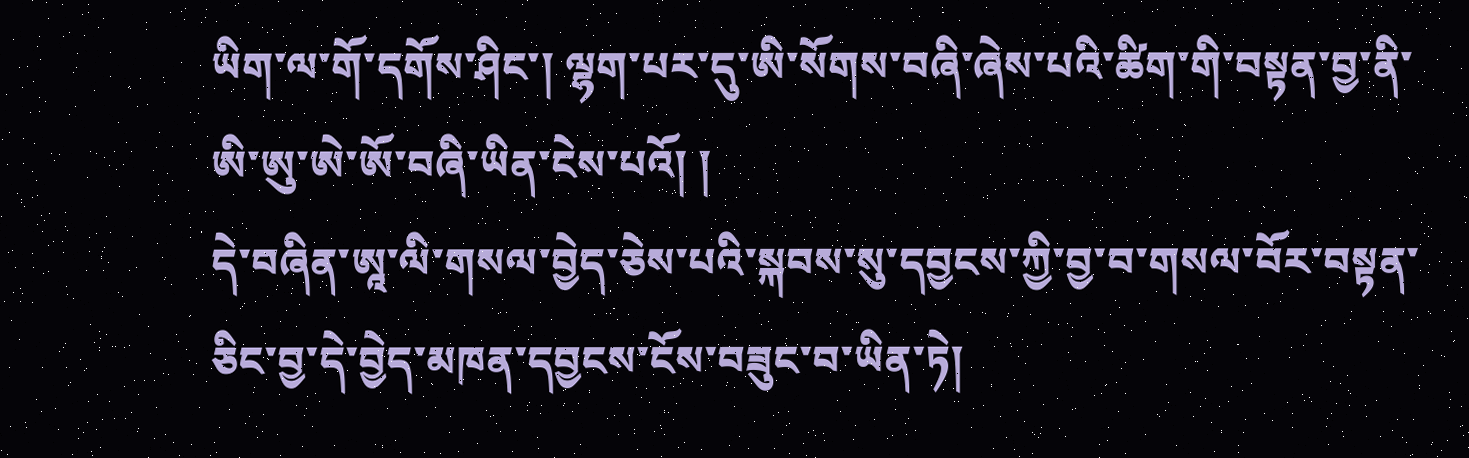ཡིག་ལ་གོ་དགོས་ཤིང་། ལྷག་པར་དུ་ཨི་སོགས་བཞི་ཞེས་པའི་ཚིག་གི་བསྟན་བྱ་ནི་ཨི་ཨུ་ཨེ་ཨོ་བཞི་ཡིན་ངེས་པའོ། །
དེ་བཞིན་ཨཱ་ལི་གསལ་བྱེད་ཅེས་པའི་སྐབས་སུ་དབྱངས་ཀྱི་བྱ་བ་གསལ་བོར་བསྟན་ཅིང་བྱ་དེ་བྱེད་མཁན་དབྱངས་ངོས་བཟུང་བ་ཡིན་ཏེ།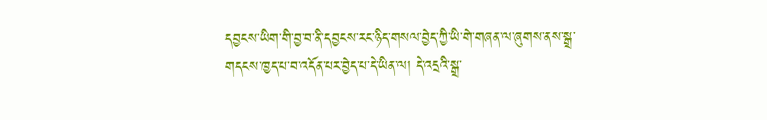དབྱངས་ཡིག་གི་བྱ་བ་ནི་དབྱངས་རང་ཉིད་གསལ་བྱེད་ཀྱི་ཡི་གེ་གཞན་ལ་ཞུགས་ནས་སྒྲ་གདངས་ཁྱད་པ་བ་འདོན་པར་བྱེད་པ་དེ་ཡིན་ལ། དེ་འདྲའི་སྒྲ་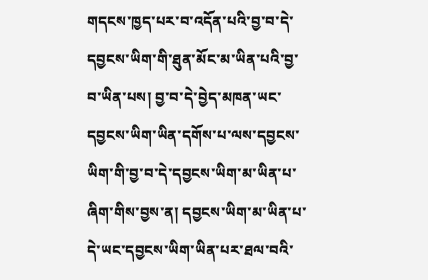གདངས་ཁྱད་པར་བ་འདོན་པའི་བྱ་བ་དེ་དབྱངས་ཡིག་གི་ཐུན་མོང་མ་ཡིན་པའི་བྱ་བ་ཡིན་པས། བྱ་བ་དེ་བྱེད་མཁན་ཡང་དབྱངས་ཡིག་ཡིན་དགོས་པ་ལས་དབྱངས་ཡིག་གི་བྱ་བ་དེ་དབྱངས་ཡིག་མ་ཡིན་པ་ཞིག་གིས་བྱས་ན། དབྱངས་ཡིག་མ་ཡིན་པ་དེ་ཡང་དབྱངས་ཡིག་ཡིན་པར་ཐལ་བའི་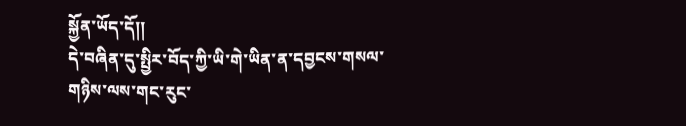སྐྱོན་ཡོད་དོ།།
དེ་བཞིན་དུ་སྤྱིར་བོད་ཀྱི་ཡི་གེ་ཡིན་ན་དབྱངས་གསལ་གཉིས་ལས་གང་རུང་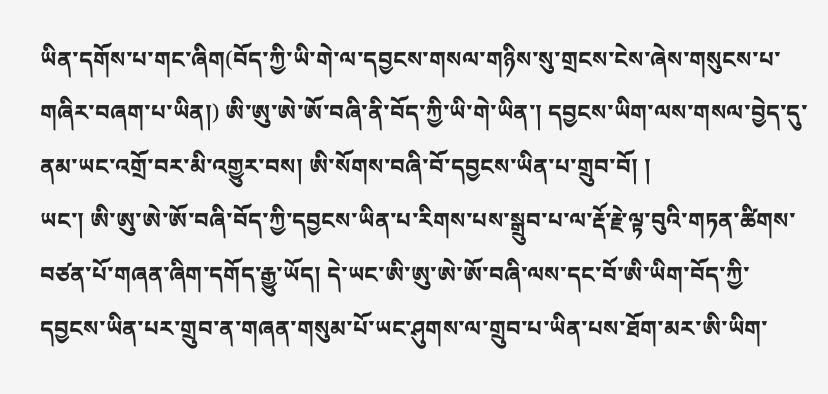ཡིན་དགོས་པ་གང་ཞིག(བོད་ཀྱི་ཡི་གེ་ལ་དབྱངས་གསལ་གཉིས་སུ་གྲངས་ངེས་ཞེས་གསུངས་པ་གཞིར་བཞག་པ་ཡིན།) ཨི་ཨུ་ཨེ་ཨོ་བཞི་ནི་བོད་ཀྱི་ཡི་གེ་ཡིན་། དབྱངས་ཡིག་ལས་གསལ་བྱེད་དུ་ནམ་ཡང་འགྲོ་བར་མི་འགྱུར་བས། ཨི་སོགས་བཞི་བོ་དབྱངས་ཡིན་པ་གྲུབ་བོ། །
ཡང་། ཨི་ཨུ་ཨེ་ཨོ་བཞི་བོད་ཀྱི་དབྱངས་ཡིན་པ་རིགས་པས་སྒྲུབ་པ་ལ་རྡོ་རྗེ་ལྟ་བུའི་གཏན་ཚིགས་བཙན་པོ་གཞན་ཞིག་དགོད་རྒྱུ་ཡོད། དེ་ཡང་ཨི་ཨུ་ཨེ་ཨོ་བཞི་ལས་དང་བོ་ཨི་ཡིག་བོད་ཀྱི་དབྱངས་ཡིན་པར་གྲུབ་ན་གཞན་གསུམ་པོ་ཡང་ཤུགས་ལ་གྲུབ་པ་ཡིན་པས་ཐོག་མར་ཨི་ཡིག་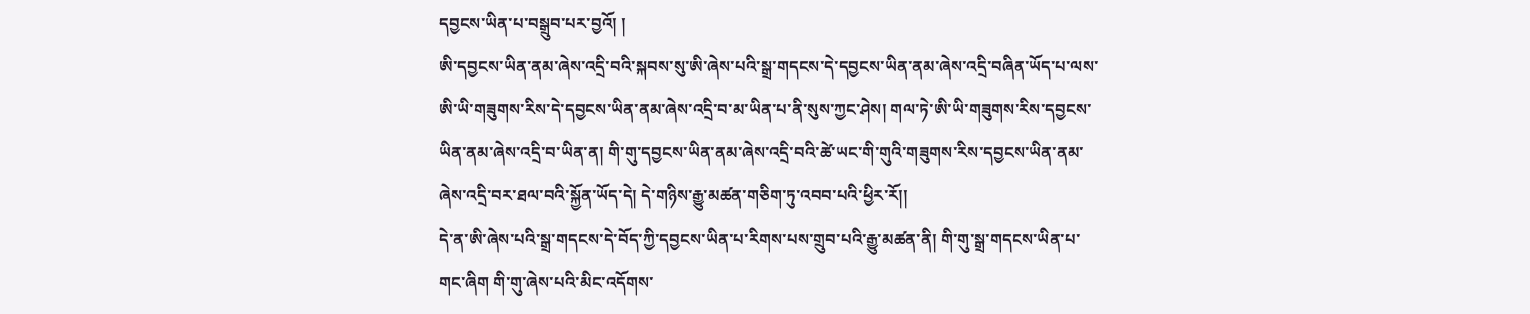དབྱངས་ཡིན་པ་བསྒྲུབ་པར་བྱའོ། །
ཨི་དབྱངས་ཡིན་ནམ་ཞེས་འདྲི་བའི་སྐབས་སུ་ཨི་ཞེས་པའི་སྒྲ་གདངས་དེ་དབྱངས་ཡིན་ནམ་ཞེས་འདྲི་བཞིན་ཡོད་པ་ལས་ཨི་ཡི་གཟུགས་རིས་དེ་དབྱངས་ཡིན་ནམ་ཞེས་འདྲི་བ་མ་ཡིན་པ་ནི་སུས་ཀྱང་ཤེས། གལ་ཏེ་ཨི་ཡི་གཟུགས་རིས་དབྱངས་ཡིན་ནམ་ཞེས་འདྲི་བ་ཡིན་ན། གི་གུ་དབྱངས་ཡིན་ནམ་ཞེས་འདྲི་བའི་ཚེ་ཡང་གི་གུའི་གཟུགས་རིས་དབྱངས་ཡིན་ནམ་ཞེས་འདྲི་བར་ཐལ་བའི་སྐྱོན་ཡོད་དེ། དེ་གཉིས་རྒྱུ་མཚན་གཅིག་ཏུ་འབབ་པའི་ཕྱིར་རོ།།
དེ་ན་ཨི་ཞེས་པའི་སྒྲ་གདངས་དེ་བོད་ཀྱི་དབྱངས་ཡིན་པ་རིགས་པས་གྲུབ་པའི་རྒྱུ་མཚན་ནི། གི་གུ་སྒྲ་གདངས་ཡིན་པ་གང་ཞིག གི་གུ་ཞེས་པའི་མིང་འདོགས་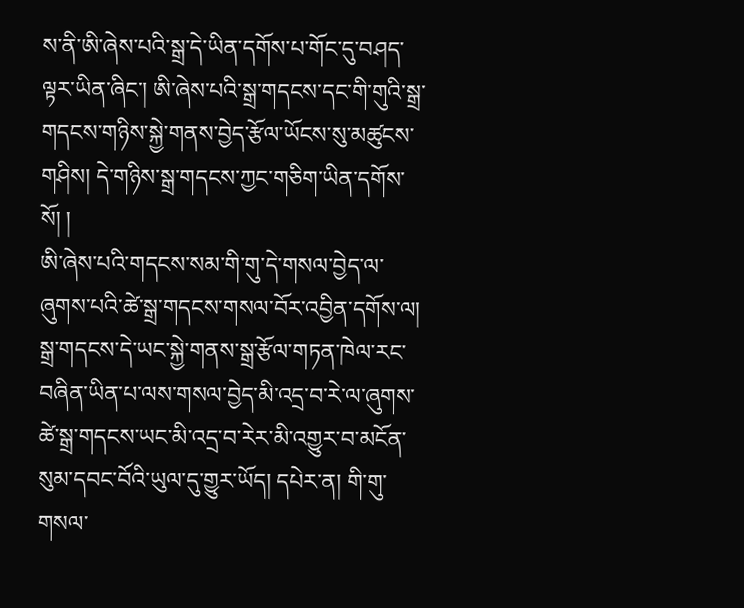ས་ནི་ཨི་ཞེས་པའི་སྒྲ་དེ་ཡིན་དགོས་པ་གོང་དུ་བཤད་ལྟར་ཡིན་ཞིང་། ཨི་ཞེས་པའི་སྒྲ་གདངས་དང་གི་གུའི་སྒྲ་གདངས་གཉིས་སྐྱེ་གནས་བྱེད་རྩོལ་ཡོངས་སུ་མཚུངས་གཤིས། དེ་གཉིས་སྒྲ་གདངས་ཀྱང་གཅིག་ཡིན་དགོས་སོ། །
ཨི་ཞེས་པའི་གདངས་སམ་གི་གུ་དེ་གསལ་བྱེད་ལ་ཞུགས་པའི་ཚེ་སྒྲ་གདངས་གསལ་བོར་འབྱིན་དགོས་ལ། སྒྲ་གདངས་དེ་ཡང་སྐྱེ་གནས་སྒྲ་རྩོལ་གཏན་ཁེལ་རང་བཞིན་ཡིན་པ་ལས་གསལ་བྱེད་མི་འདྲ་བ་རེ་ལ་ཞུགས་ཚེ་སྒྲ་གདངས་ཡང་མི་འདྲ་བ་རེར་མི་འགྱུར་བ་མངོན་སུམ་དབང་བོའི་ཡུལ་དུ་གྱུར་ཡོད། དཔེར་ན། གི་གུ་གསལ་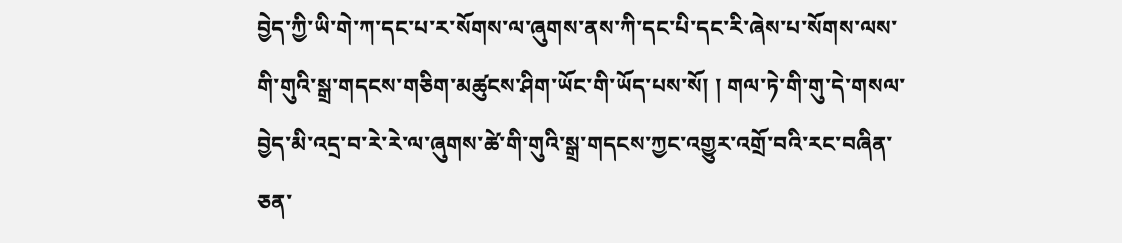བྱེད་ཀྱི་ཡི་གེ་ཀ་དང་པ་ར་སོགས་ལ་ཞུགས་ནས་ཀི་དང་པི་དང་རི་ཞེས་པ་སོགས་ལས་གི་གུའི་སྒྲ་གདངས་གཅིག་མཚུངས་ཤིག་ཡོང་གི་ཡོད་པས་སོ། ། གལ་ཏེ་གི་གུ་དེ་གསལ་བྱེད་མི་འདྲ་བ་རེ་རེ་ལ་ཞུགས་ཚེ་གི་གུའི་སྒྲ་གདངས་ཀྱང་འགྱུར་འགྲོ་བའི་རང་བཞིན་ཅན་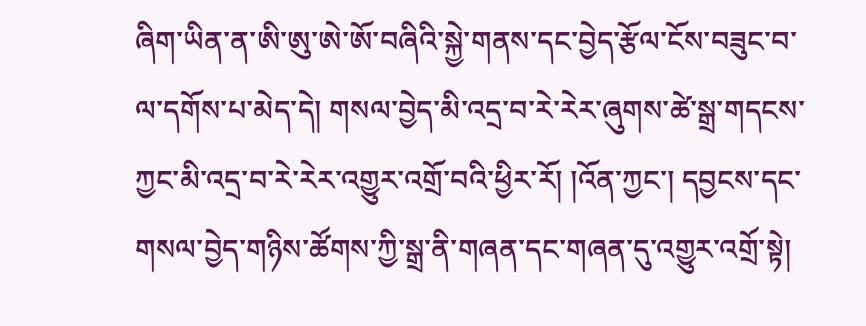ཞིག་ཡིན་ན་ཨི་ཨུ་ཨེ་ཨོ་བཞིའི་སྐྱེ་གནས་དང་བྱེད་རྩོལ་ངོས་བཟུང་བ་ལ་དགོས་པ་མེད་དེ། གསལ་བྱེད་མི་འདྲ་བ་རེ་རེར་ཞུགས་ཚེ་སྒྲ་གདངས་ཀྱང་མི་འདྲ་བ་རེ་རེར་འགྱུར་འགྲོ་བའི་ཕྱིར་རོ། །འོན་ཀྱང་། དབྱངས་དང་གསལ་བྱེད་གཉིས་ཚོགས་ཀྱི་སྒྲ་ནི་གཞན་དང་གཞན་དུ་འགྱུར་འགྲོ་སྟེ།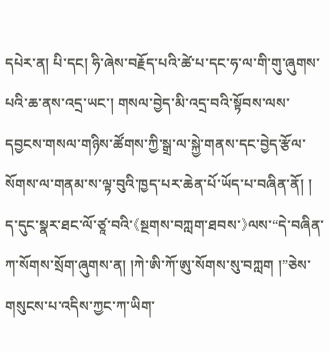དཔེར་ན། པི་དང། ཧི་ཞེས་བརྗོད་པའི་ཚེ་པ་དང་ཧ་ལ་གི་གུ་ཞུགས་པའི་ཆ་ནས་འདྲ་ཡང་། གསལ་བྱེད་མི་འདྲ་བའི་སྟོབས་ལས་དབྱངས་གསལ་གཉིས་ཚོགས་ཀྱི་སྒྲ་ལ་སྐྱེ་གནས་དང་བྱེད་རྩོལ་སོགས་ལ་གནམ་ས་ལྟ་བུའི་ཁྱད་པར་ཆེན་པོ་ཡོད་པ་བཞིན་ནོ། །
ད་དུང་སྣར་ཐང་ལོ་ཙཱ་བའི་《སྔགས་བཀླག་ཐབས་》ལས་“དེ་བཞིན་ཀ་སོགས་སྲོག་ཞུགས་ན། །ཀེ་ཨི་ཀོ་ཨུ་སོགས་སུ་བཀླག །”ཅེས་གསུངས་པ་འདིས་ཀྱང་ཀ་ཡིག་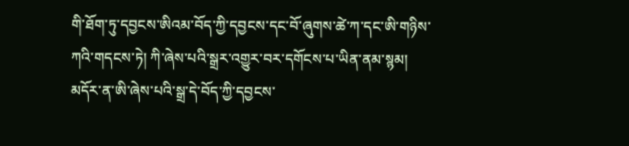གི་ཐོག་ཏུ་དབྱངས་ཨིའམ་བོད་ཀྱི་དབྱངས་དང་བོ་ཞུགས་ཚེ་ཀ་དང་ཨི་གཉིས་ཀའི་གདངས་ཏེ། ཀི་ཞེས་པའི་སྒྲར་འགྱུར་བར་དགོངས་པ་ཡིན་ནམ་སྙམ།
མདོར་ན་ཨི་ཞེས་པའི་སྒྲ་དེ་བོད་ཀྱི་དབྱངས་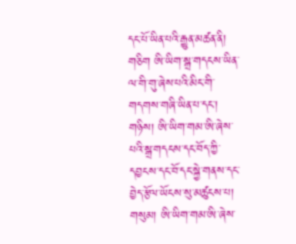དང་པོ་ཡིན་པའི་རྒྱུན་མཚན་ནི། གཅིག ཨི་ཡིག་སྒྲ་གདངས་ཡིན་ལ་གི་གུ་ཞེས་པའི་མིང་གི་གདགས་གཞི་ཡིན་པ་དང་། གཉིས། ཨི་ཡིག་གམ་ཨི་ཞེས་པའི་སྒྲ་གདངས་དང་བོད་ཀྱི་དབྱངས་དང་བོ་དང་སྐྱེ་གནས་དང་བྱེད་རྩོལ་ཡོངས་སུ་མཚུངས་པ། གསུམ། ཨི་ཡིག་གམ་ཨི་ཞེས་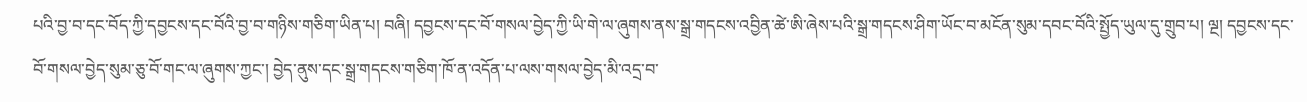པའི་བྱ་བ་དང་བོད་ཀྱི་དབྱངས་དང་བོའི་བྱ་བ་གཉིས་གཅིག་ཡིན་པ། བཞི། དབྱངས་དང་བོ་གསལ་བྱེད་ཀྱི་ཡི་གེ་ལ་ཞུགས་ནས་སྒྲ་གདངས་འབྱིན་ཚེ་ཨི་ཞེས་པའི་སྒྲ་གདངས་ཤིག་ཡོང་བ་མངོན་སུམ་དབང་བོའི་སྤྱོད་ཡུལ་དུ་གྲུབ་པ། ལྔ། དབྱངས་དང་བོ་གསལ་བྱེད་སུམ་ཅུ་བོ་གང་ལ་ཞུགས་ཀྱང་། བྱེད་ནུས་དང་སྒྲ་གདངས་གཅིག་ཁོ་ན་འདོན་པ་ལས་གསལ་བྱེད་མི་འདྲ་བ་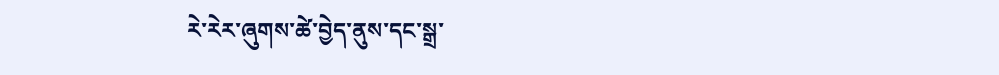རེ་རེར་ཞུགས་ཚེ་བྱེད་ནུས་དང་སྒྲ་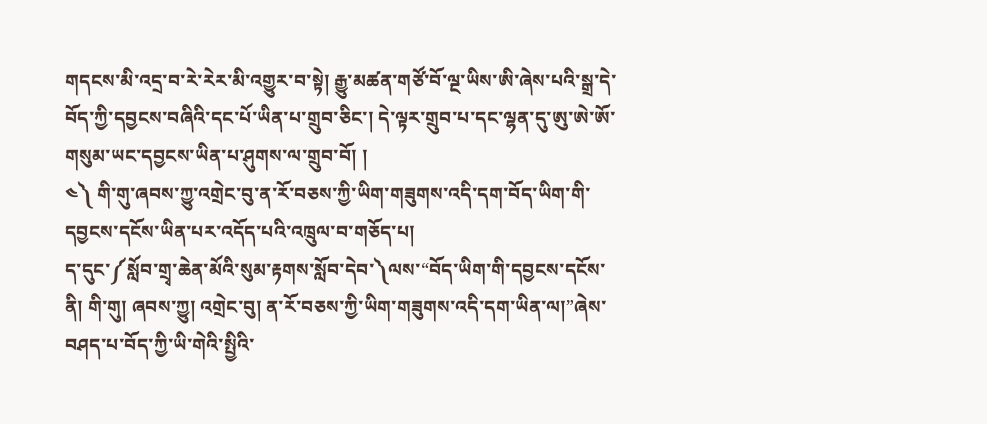གདངས་མི་འདྲ་བ་རེ་རེར་མི་འགྱུར་བ་སྟེ། རྒྱུ་མཚན་གཙོ་བོ་ལྔ་ཡིས་ཨི་ཞེས་པའི་སྒྲ་དེ་བོད་ཀྱི་དབྱངས་བཞིའི་དང་པོ་ཡིན་པ་གྲུབ་ཅིང་། དེ་ལྟར་གྲུབ་པ་དང་ལྷན་དུ་ཨུ་ཨེ་ཨོ་གསུམ་ཡང་དབྱངས་ཡིན་པ་ཤུགས་ལ་གྲུབ་བོ། །
༤༽ གི་གུ་ཞབས་ཀྱུ་འགྲེང་བུ་ན་རོ་བཅས་ཀྱི་ཡིག་གཟུགས་འདི་དག་བོད་ཡིག་གི་དབྱངས་དངོས་ཡིན་པར་འདོད་པའི་འཁྲུལ་བ་གཅོད་པ།
ད་དུང་༼སློབ་གྲྭ་ཆེན་མོའི་སུམ་རྟགས་སློབ་དེབ་༽ལས་“བོད་ཡིག་གི་དབྱངས་དངོས་ནི། གི་གུ། ཞབས་ཀྱུ། འགྲེང་བུ། ན་རོ་བཅས་ཀྱི་ཡིག་གཟུགས་འདི་དག་ཡིན་ལ།”ཞེས་བཤད་པ་བོད་ཀྱི་ཡི་གེའི་སྤྱིའི་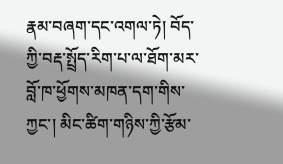རྣམ་བཞག་དང་འགལ་ཏེ། བོད་ཀྱི་བརྡ་སྤྲོད་རིག་པ་ལ་ཐོག་མར་བློ་ཁ་ཕྱོགས་མཁན་དག་གིས་ཀྱང་། མིང་ཚིག་གཉིས་ཀྱི་རྩོམ་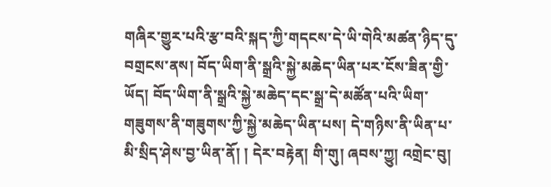གཞིར་གྱུར་པའི་རྩ་བའི་སྐད་ཀྱི་གདངས་དེ་ཡི་གེའི་མཚན་ཉིད་དུ་བགྲངས་ནས། བོད་ཡིག་ནི་སྒྲའི་སྐྱེ་མཆེད་ཡིན་པར་ངོས་ཟིན་གྱི་ཡོད། བོད་ཡིག་ནི་སྒྲའི་སྐྱེ་མཆེད་དང་སྒྲ་དེ་མཚོན་པའི་ཡིག་གཟུགས་ནི་གཟུགས་ཀྱི་སྐྱེ་མཆེད་ཡིན་པས། དེ་གཉིས་ནི་ཡིན་པ་མི་སྲིད་ཤེས་བྱ་ཡིན་ནོ། ། དེར་བརྟེན། གི་གུ། ཞབས་ཀྱུ། འགྲེང་བུ།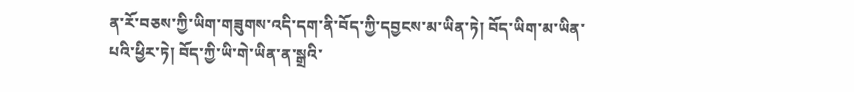ན་རོ་བཅས་ཀྱི་ཡིག་གཟུགས་འདི་དག་ནི་བོད་ཀྱི་དབྱངས་མ་ཡིན་ཏེ། བོད་ཡིག་མ་ཡིན་པའི་ཕྱིར་ཏེ། བོད་ཀྱི་ཡི་གེ་ཡིན་ན་སྒྲའི་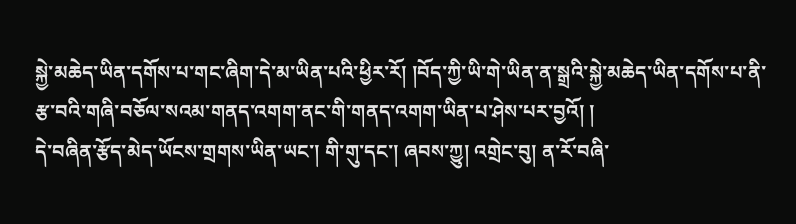སྐྱེ་མཆེད་ཡིན་དགོས་པ་གང་ཞིག་དེ་མ་ཡིན་པའི་ཕྱིར་རོ། །བོད་ཀྱི་ཡི་གེ་ཡིན་ན་སྒྲའི་སྐྱེ་མཆེད་ཡིན་དགོས་པ་ནི་རྩ་བའི་གཞི་བཅོལ་སའམ་གནད་འགག་ནང་གི་གནད་འགག་ཡིན་པ་ཤེས་པར་བྱའོ། །
དེ་བཞིན་རྩོད་མེད་ཡོངས་གྲགས་ཡིན་ཡང་། གི་གུ་དང་། ཞབས་ཀྱུ། འགྲེང་བུ། ན་རོ་བཞི་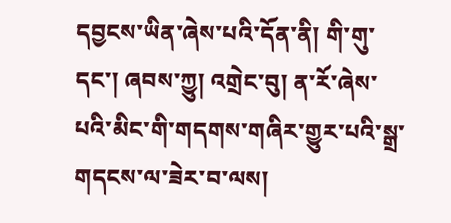དབྱངས་ཡིན་ཞེས་པའི་དོན་ནི། གི་གུ་དང་། ཞབས་ཀྱུ། འགྲེང་བུ། ན་རོ་ཞེས་པའི་མིང་གི་གདགས་གཞིར་གྱུར་པའི་སྒྲ་གདངས་ལ་ཟེར་བ་ལས།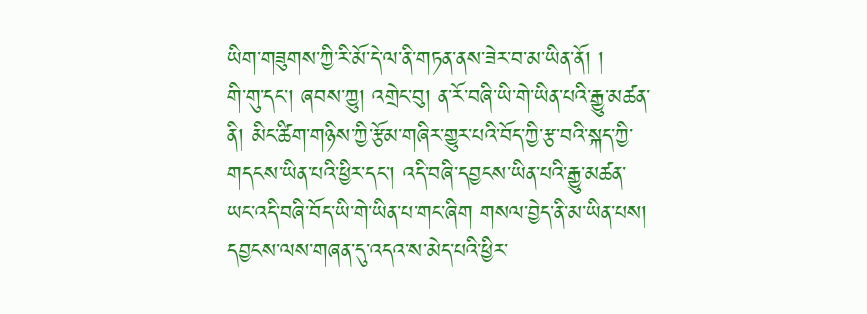ཡིག་གཟུགས་ཀྱི་རི་མོ་དེ་ལ་ནི་གཏན་ནས་ཟེར་བ་མ་ཡིན་ནོ། །
གི་གུ་དང་། ཞབས་ཀྱུ། འགྲེང་བུ། ན་རོ་བཞི་ཡི་གེ་ཡིན་པའི་རྒྱུ་མཚན་ནི། མིང་ཚིག་གཉིས་ཀྱི་རྩོམ་གཞིར་གྱུར་པའི་བོད་ཀྱི་རྩ་བའི་སྐད་ཀྱི་གདངས་ཡིན་པའི་ཕྱིར་དང་། འདི་བཞི་དབྱངས་ཡིན་པའི་རྒྱུ་མཚན་ཡང་འདི་བཞི་བོད་ཡི་གེ་ཡིན་པ་གང་ཞིག གསལ་བྱེད་ནི་མ་ཡིན་པས། དབྱངས་ལས་གཞན་དུ་འདའ་ས་མེད་པའི་ཕྱིར་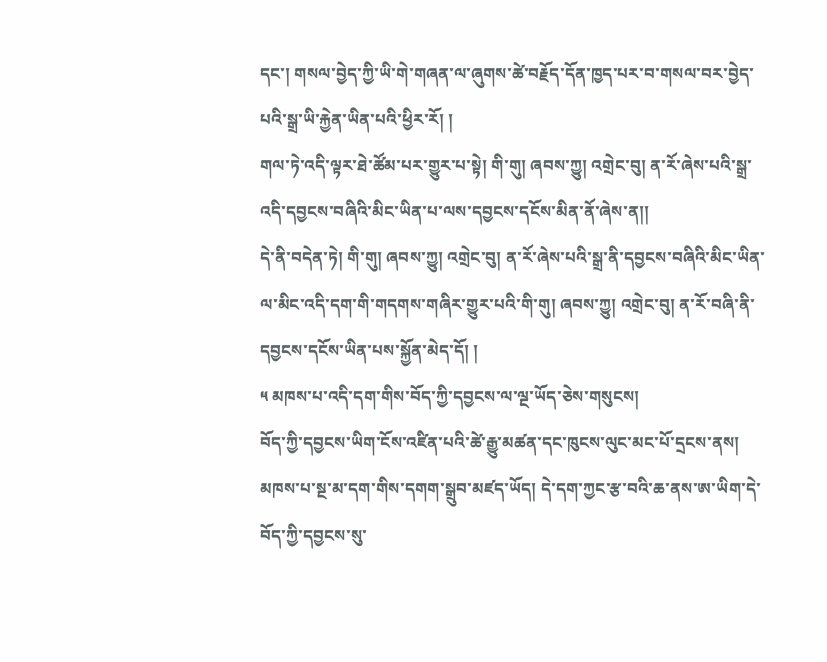དང་། གསལ་བྱེད་ཀྱི་ཡི་གེ་གཞན་ལ་ཞུགས་ཚེ་བརྗོད་དོན་ཁྱད་པར་བ་གསལ་བར་བྱེད་པའི་སྒྲ་ཡི་རྐྱེན་ཡིན་པའི་ཕྱིར་རོ། །
གལ་ཏེ་འདི་ལྟར་ཐེ་ཚོམ་པར་གྱུར་པ་སྟེ། གི་གུ། ཞབས་ཀྱུ། འགྲེང་བུ། ན་རོ་ཞེས་པའི་སྒྲ་འདི་དབྱངས་བཞིའི་མིང་ཡིན་པ་ལས་དབྱངས་དངོས་མིན་ནོ་ཞེས་ན།།
དེ་ནི་བདེན་ཏེ། གི་གུ། ཞབས་ཀྱུ། འགྲེང་བུ། ན་རོ་ཞེས་པའི་སྒྲ་ནི་དབྱངས་བཞིའི་མིང་ཡིན་ལ་མིང་འདི་དག་གི་གདགས་གཞིར་གྱུར་པའི་གི་གུ། ཞབས་ཀྱུ། འགྲེང་བུ། ན་རོ་བཞི་ནི་དབྱངས་དངོས་ཡིན་པས་སྐྱོན་མེད་དོ། །
༥ མཁས་པ་འདི་དག་གིས་བོད་ཀྱི་དབྱངས་ལ་ལྔ་ཡོད་ཅེས་གསུངས།
བོད་ཀྱི་དབྱངས་ཡིག་ངོས་འཛིན་པའི་ཚེ་རྒྱུ་མཚན་དང་ཁུངས་ལུང་མང་པོ་དྲངས་ནས། མཁས་པ་སྔ་མ་དག་གིས་དགག་སྒྲུབ་མཛད་ཡོད། དེ་དག་ཀྱང་རྩ་བའི་ཆ་ནས་ཨ་ཡིག་དེ་བོད་ཀྱི་དབྱངས་སུ་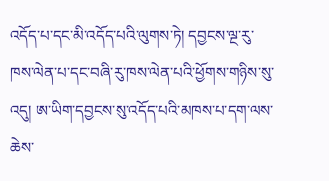འདོད་པ་དང་མི་འདོད་པའི་ལུགས་ཏེ། དབྱངས་ལྔ་རུ་ཁས་ལེན་པ་དང་བཞི་རུ་ཁས་ལེན་པའི་ཕྱོགས་གཉིས་སུ་འདུ། ཨ་ཡིག་དབྱངས་སུ་འདོད་པའི་མཁས་པ་དག་ལས་ཆེས་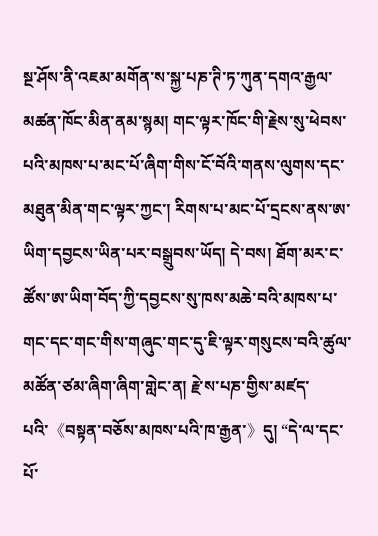སྔ་ཤོས་ནི་འཇམ་མགོན་ས་སྐྱ་པཎ་ཊི་ཏ་ཀུན་དགའ་རྒྱལ་མཚན་ཁོང་མིན་ནམ་སྙམ། གང་ལྟར་ཁོང་གི་རྗེས་སུ་ཕེབས་པའི་མཁས་པ་མང་པོ་ཞིག་གིས་ངོ་བོའི་གནས་ལུགས་དང་མཐུན་མིན་གང་ལྟར་ཀྱང་། རིགས་པ་མང་པོ་དྲངས་ནས་ཨ་ཡིག་དབྱངས་ཡིན་པར་བསྒྲུབས་ཡོད། དེ་བས། ཐོག་མར་ང་ཚོས་ཨ་ཡིག་བོད་ཀྱི་དབྱངས་སུ་ཁས་མཆེ་བའི་མཁས་པ་གང་དང་གང་གིས་གཞུང་གང་དུ་ཇི་ལྟར་གསུངས་བའི་ཚུལ་མཚོན་ཙམ་ཞིག་ཞིག་གླེང་ན། རྗེ་ས་པཎ་གྱིས་མཛད་པའི་《བསྟན་བཅོས་མཁས་པའི་ཁ་རྒྱན་》དུ། “དེ་ལ་དང་པོ་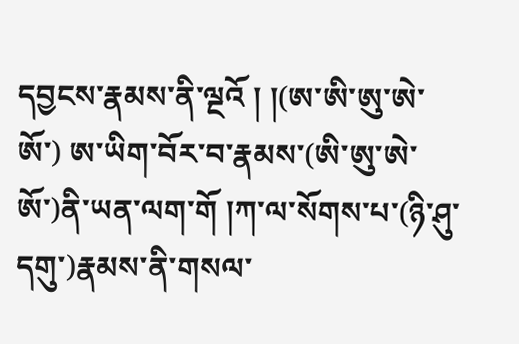དབྱངས་རྣམས་ནི་ལྔའོ ། །(ཨ་ཨི་ཨུ་ཨེ་ཨོ་) ཨ་ཡིག་བོར་བ་རྣམས་(ཨི་ཨུ་ཨེ་ཨོ་)ནི་ཡན་ལག་གོ །ཀ་ལ་སོགས་པ་(ཉི་ཤུ་དགུ་)རྣམས་ནི་གསལ་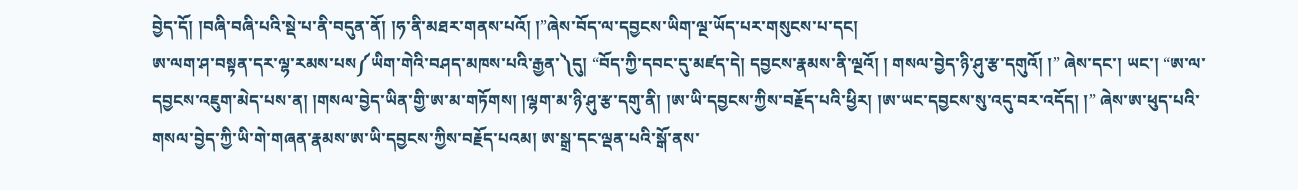བྱེད་དོ། །བཞི་བཞི་པའི་སྡེ་པ་ནི་བདུན་ནོ། །ཧ་ནི་མཐར་གནས་པའོ། །”ཞེས་བོད་ལ་དབྱངས་ཡིག་ལྔ་ཡོད་པར་གསུངས་པ་དང།
ཨ་ལག་ཤ་བསྟན་དར་ལྷ་རམས་པས༼ཡིག་གེའི་བཤད་མཁས་པའི་རྒྱན་༽དུ། “བོད་ཀྱི་དབང་དུ་མཛད་དེ། དབྱངས་རྣམས་ནི་ལྔའོ། ། གསལ་བྱེད་ཉི་ཤུ་རྩ་དགུའོ། །” ཞེས་དང་། ཡང་། “ཨ་ལ་དབྱངས་འཇུག་མེད་པས་ན། །གསལ་བྱེད་ཡིན་གྱི་ཨ་མ་གཏོགས། །ལྷག་མ་ཉི་ཤུ་རྩ་དགུ་ནི། །ཨ་ཡི་དབྱངས་ཀྱིས་བརྗོད་པའི་ཕྱིར། །ཨ་ཡང་དབྱངས་སུ་འདུ་བར་འདོད། །” ཞེས་ཨ་ཕུད་པའི་གསལ་བྱེད་ཀྱི་ཡི་གེ་གཞན་རྣམས་ཨ་ཡི་དབྱངས་ཀྱིས་བརྗོད་པའམ། ཨ་སྒྲ་དང་ལྡན་པའི་སྒོ་ནས་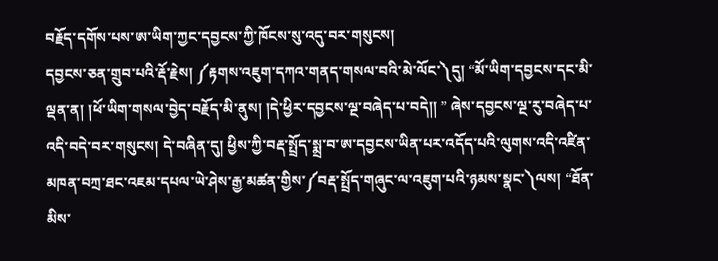བརྗོད་དགོས་པས་ཨ་ཡིག་ཀྱང་དབྱངས་ཀྱི་ཁོངས་སུ་འདུ་བར་གསུངས།
དབྱངས་ཅན་གྲུབ་པའི་རྡོ་རྗེས། ༼རྟགས་འཇུག་དཀའ་གནད་གསལ་བའི་མེ་ལོང་༽དུ། “མོ་ཡིག་དབྱངས་དང་མི་ལྡན་ན། །ཕོ་ཡིག་གསལ་བྱེད་བརྗོད་མི་ནུས། །དེ་ཕྱིར་དབྱངས་ལྔ་བཞེད་པ་བདེ།། ” ཞེས་དབྱངས་ལྔ་རུ་བཞེད་པ་འདི་བདེ་བར་གསུངས། དེ་བཞིན་དུ། ཕྱིས་ཀྱི་བརྡ་སྤྲོད་སྨྲ་བ་ཨ་དབྱངས་ཡིན་པར་འདོད་པའི་ལུགས་འདི་འཛིན་མཁན་བཀྲ་ཐང་འཇམ་དཔལ་ཡེ་ཤེས་རྒྱ་མཚན་གྱིས་༼བརྡ་སྤྲོད་གཞུང་ལ་འཇུག་པའི་ཉམས་སྣང་༽ལས། “ཐོན་མིས་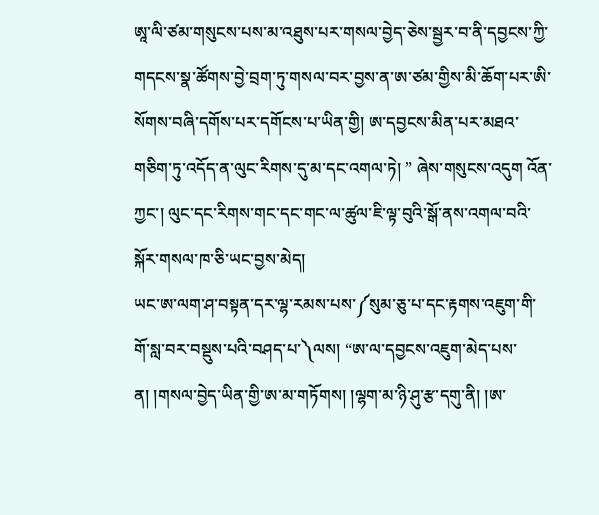ཨཱ་ལི་ཙམ་གསུངས་པས་མ་འཐུས་པར་གསལ་བྱེད་ཅེས་སྦྱར་བ་ནི་དབྱངས་ཀྱི་གདངས་སྣ་ཚོགས་བྱེ་བྲག་ཏུ་གསལ་བར་བྱས་ན་ཨ་ཙམ་གྱིས་མི་ཆོག་པར་ཨི་སོགས་བཞི་དགོས་པར་དགོངས་པ་ཡིན་གྱི། ཨ་དབྱངས་མིན་པར་མཐའ་གཅིག་ཏུ་འདོད་ན་ལུང་རིགས་དུ་མ་དང་འགལ་ཏེ། ” ཞེས་གསུངས་འདུག འོན་ཀྱང་། ལུང་དང་རིགས་གང་དང་གང་ལ་ཚུལ་ཇི་ལྟ་བུའི་སྒོ་ནས་འགལ་བའི་སྐོར་གསལ་ཁ་ཅི་ཡང་བྱས་མེད།
ཡང་ཨ་ལག་ཤ་བསྟན་དར་ལྷ་རམས་པས་༼སུམ་ཅུ་པ་དང་རྟགས་འཇུག་གི་གོ་སླ་བར་བསྡུས་པའི་བཤད་པ་༽ལས། “ཨ་ལ་དབྱངས་འཇུག་མེད་པས་ན། །གསལ་བྱེད་ཡིན་གྱི་ཨ་མ་གཏོགས། །ལྷག་མ་ཉི་ཤུ་རྩ་དགུ་ནི། །ཨ་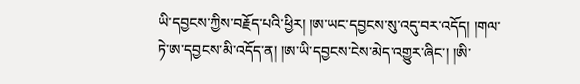ཡི་དབྱངས་ཀྱིས་བརྗོད་པའི་ཕྱིར། །ཨ་ཡང་དབྱངས་སུ་འདུ་བར་འདོད། །གལ་ཏེ་ཨ་དབྱངས་མི་འདོད་ན། །ཨ་ཡི་དབྱངས་ངེས་མེད་འགྱུར་ཞིང་། །ཨི་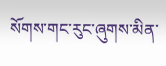སོགས་གང་རུང་ཞུགས་མིན་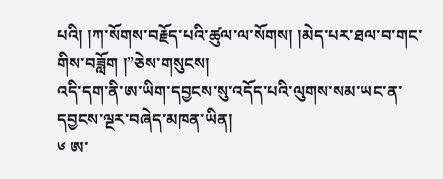པའི། །ཀ་སོགས་བརྗོད་པའི་ཚུལ་ལ་སོགས། །མེད་པར་ཐལ་བ་གང་གིས་བཟློག །”ཅེས་གསུངས།
འདི་དག་ནི་ཨ་ཡིག་དབྱངས་སུ་འདོད་པའི་ལུགས་སམ་ཡང་ན་དབྱངས་ལྔར་བཞེད་མཁན་ཡིན།
༦ ཨ་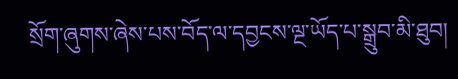སྲོག་ཞུགས་ཞེས་པས་བོད་ལ་དབྱངས་ལྔ་ཡོད་པ་སྒྲུབ་མི་ཐུབ།